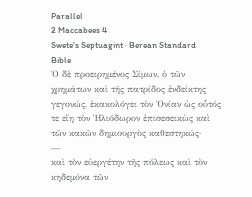Parallel
2 Maccabees 4
Swete's Septuagint · Berean Standard Bible
Ὁ δὲ προειρημένος Σίμων, ὁ τῶν χρημάτων καὶ τῆς πατρίδος ἐνδείκτης γεγονώς, ἐκακολόγει τὸν Ὀνίαν ὡς οὗτός τε εἴη τὸν Ἡλιόδωρον ἐπισεσεικὼς καὶ τῶν κακῶν δημιουργὸς καθεστηκώς·
—
καὶ τὸν εὐεργέτην τῆς πόλεως καὶ τὸν κηδεμόνα τῶν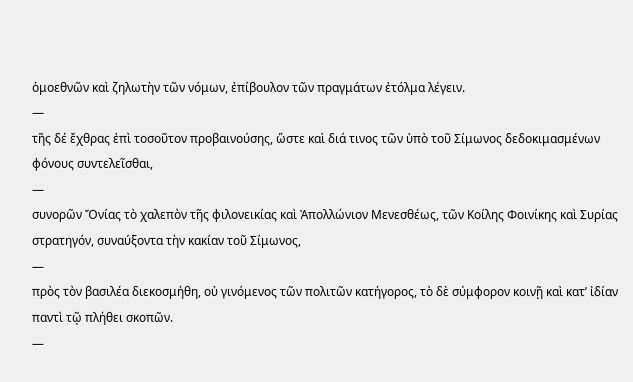ὁμοεθνῶν καὶ ζηλωτὴν τῶν νόμων, ἐπίβουλον τῶν πραγμάτων ἐτόλμα λέγειν.
—
τῆς δέ ἔχθρας ἐπὶ τοσοῦτον προβαινούσης, ὥστε καὶ διά τινος τῶν ὑπὸ τοῦ Σίμωνος δεδοκιμασμένων φόνους συντελεῖσθαι,
—
συνορῶν Ὄνίας τὸ χαλεπὸν τῆς φιλονεικίας καὶ Ἀπολλώνιον Μενεσθέως, τῶν Κοίλης Φοινίκης καὶ Συρίας στρατηγόν, συναύξοντα τὴν κακίαν τοῦ Σίμωνος,
—
πρὸς τὸν βασιλέα διεκοσμήθη, οὐ γινόμενος τῶν πολιτῶν κατήγορος, τὸ δὲ σύμφορον κοινῇ καὶ κατʼ ἰδίαν παντὶ τῷ πλήθει σκοπῶν.
—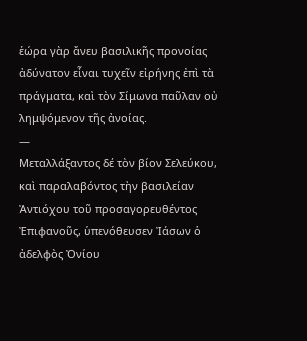ἑώρα γὰρ ἄνευ βασιλικῆς προνοίας ἀδύνατον εἶναι τυχεῖν εἰρήνης ἐπὶ τὰ πράγματα, καὶ τὸν Σίμωνα παῦλαν οὐ λημψόμενον τῆς ἀνοίας.
—
Μεταλλάξαντος δέ τὸν βίον Σελεύκου, καὶ παραλαβόντος τὴν βασιλείαν Ἀντιόχου τοῦ προσαγορευθέντος Ἐπιφανοῦς, ὑπενόθευσεν Ἰάσων ὁ ἀδελφὸς Ὀνίου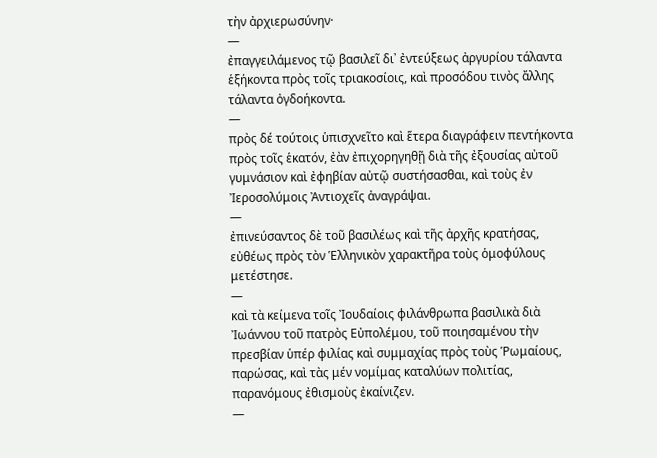τὴν ἀρχιερωσύνην·
—
ἐπαγγειλάμενος τῷ βασιλεῖ δι᾿ ἐντεύξεως ἀργυρίου τάλαντα ἑξήκοντα πρὸς τοῖς τριακοσίοις, καὶ προσόδου τινὸς ἄλλης τάλαντα ὀγδοήκοντα.
—
πρὸς δέ τούτοις ὑπισχνεῖτο καὶ ἕτερα διαγράφειν πεντήκοντα πρὸς τοῖς ἑκατόν, ἐὰν ἐπιχορηγηθῇ διὰ τῆς ἐξουσίας αὐτοῦ γυμνάσιον καὶ ἐφηβίαν αὐτῷ συστήσασθαι, καὶ τοὺς ἐν Ἰεροσολύμοις Ἀντιοχεῖς ἀναγράψαι.
—
ἐπινεύσαντος δὲ τοῦ βασιλέως καὶ τῆς ἀρχῆς κρατήσας, εὐθέως πρὸς τὸν Ἑλληνικὸν χαρακτῆρα τοὺς ὁμοφύλους μετέστησε.
—
καὶ τὰ κείμενα τοῖς Ἰουδαίοις φιλάνθρωπα βασιλικὰ διὰ Ἰωάννου τοῦ πατρὸς Εὐπολέμου, τοῦ ποιησαμένου τὴν πρεσβίαν ὑπέρ φιλίας καὶ συμμαχίας πρὸς τοὺς Ῥωμαίους, παρώσας, καὶ τὰς μέν νομίμας καταλύων πολιτίας, παρανόμους ἐθισμοὺς ἐκαίνιζεν.
—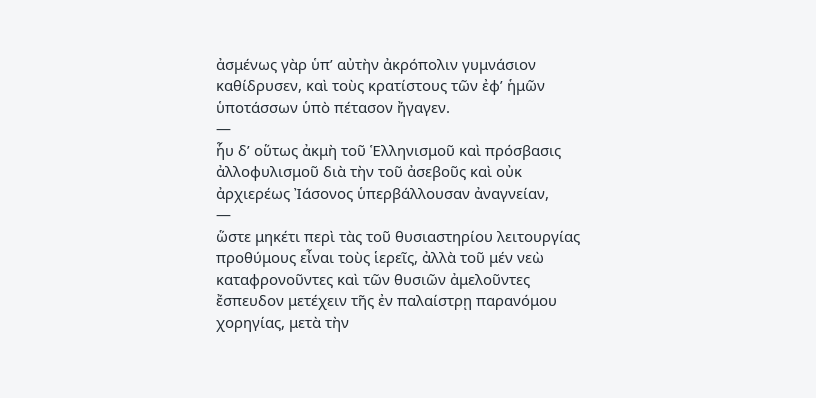ἀσμένως γὰρ ὑπʼ αὐτὴν ἀκρόπολιν γυμνάσιον καθίδρυσεν, καὶ τοὺς κρατίστους τῶν ἐφʼ ἡμῶν ὑποτάσσων ὑπὸ πέτασον ἤγαγεν.
—
ἧυ δʼ οὕτως ἀκμὴ τοῦ Ἑλληνισμοῦ καὶ πρόσβασις ἀλλοφυλισμοῦ διὰ τὴν τοῦ ἀσεβοῦς καὶ οὐκ ἀρχιερέως Ἰάσονος ὑπερβάλλουσαν ἀναγνείαν,
—
ὥστε μηκέτι περὶ τὰς τοῦ θυσιαστηρίου λειτουργίας προθύμους εἶναι τοὺς ἱερεῖς, ἀλλὰ τοῦ μέν νεὼ καταφρονοῦντες καὶ τῶν θυσιῶν ἀμελοῦντες ἔσπευδον μετέχειν τῆς ἐν παλαίστρῃ παρανόμου χορηγίας, μετὰ τὴν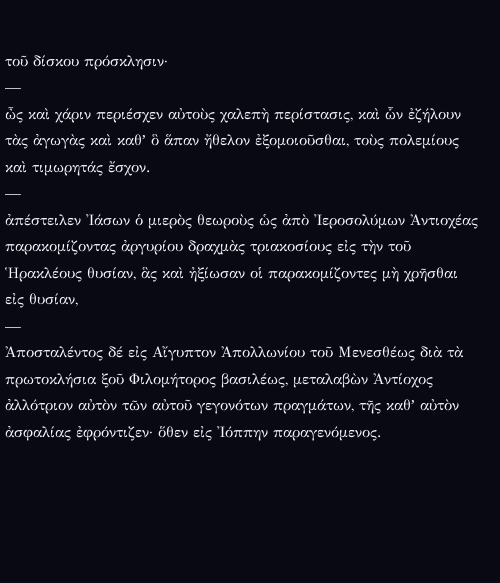τοῦ δίσκου πρόσκλησιν·
—
ὦς καὶ χάριν περιέσχεν αὐτοὺς χαλεπὴ περίστασις, καὶ ὧν ἐζήλουν τὰς ἀγωγὰς καὶ καθʼ ὃ ἅπαν ἤθελον ἐξομοιοῦσθαι, τοὺς πολεμίους καὶ τιμωρητάς ἔσχον.
—
ἀπέστειλεν Ἰάσων ὁ μιερὸς θεωροὺς ὡς ἀπὸ Ἰεροσολύμων Ἀντιοχέας παρακομίζοντας ἀργυρίου δραχμὰς τριακοσίους εἰς τὴν τοῦ Ἡρακλέους θυσίαν, ἃς καὶ ἠξίωσαν οἱ παρακομίζοντες μὴ χρῆσθαι εἰς θυσίαν,
—
Ἀποσταλέντος δέ εἰς Αἴγυπτον Ἀπολλωνίου τοῦ Μενεσθέως διὰ τὰ πρωτοκλήσια ξοῦ Φιλομήτορος βασιλέως, μεταλαβὼν Ἀντίοχος ἀλλότριον αὐτὸν τῶν αὐτοῦ γεγονότων πραγμάτων, τῆς καθʼ αὐτὸν ἀσφαλίας ἐφρόντιζεν· ὅθεν εἰς Ἰόππην παραγενόμενος.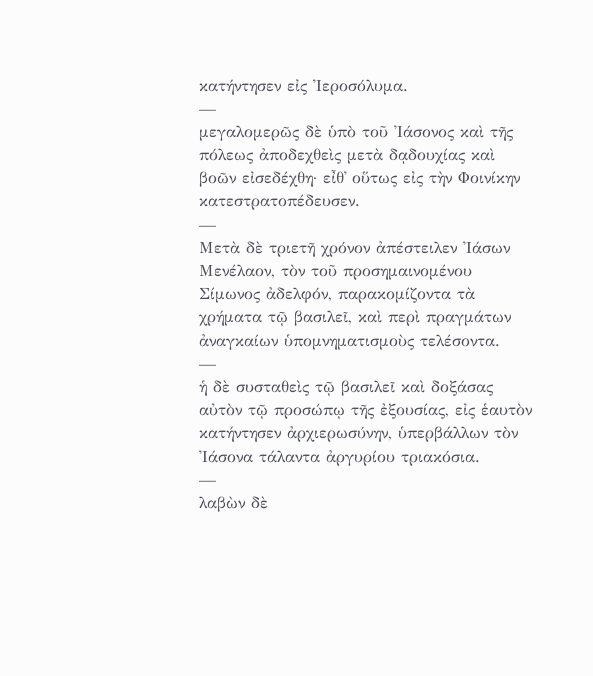κατήντησεν εἰς Ἰεροσόλυμα.
—
μεγαλομερῶς δὲ ὑπὸ τοῦ Ἰάσονος καὶ τῆς πόλεως ἀποδεχθεὶς μετὰ δᾳδουχίας καὶ βοῶν εἰσεδέχθη· εἶθ᾿ οὕτως εἰς τὴν Φοινίκην κατεστρατοπέδευσεν.
—
Μετὰ δὲ τριετῆ χρόνον ἀπέστειλεν Ἰάσων Μενέλαον, τὸν τοῦ προσημαινομένου Σίμωνος ἀδελφόν, παρακομίζοντα τὰ χρήματα τῷ βασιλεῖ, καὶ περὶ πραγμάτων ἀναγκαίων ὑπομνηματισμοὺς τελέσοντα.
—
ἡ δὲ συσταθεὶς τῷ βασιλεῖ καὶ δοξάσας αὐτὸν τῷ προσώπῳ τῆς ἐξουσίας, εἰς ἑαυτὸν κατήντησεν ἀρχιερωσύνην, ὑπερβάλλων τὸν Ἰάσονα τάλαντα ἀργυρίου τριακόσια.
—
λαβὼν δὲ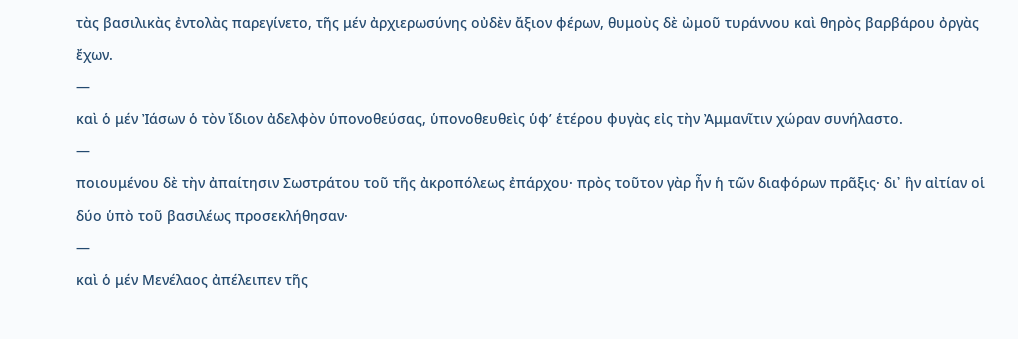τὰς βασιλικὰς ἐντολὰς παρεγίνετο, τῆς μέν ἀρχιερωσύνης οὐδὲν ἄξιον φέρων, θυμοὺς δὲ ὠμοῦ τυράννου καὶ θηρὸς βαρβάρου ὀργὰς ἔχων.
—
καὶ ὁ μέν Ἰάσων ὁ τὸν ἴδιον ἀδελφὸν ὑπονοθεύσας, ὑπονοθευθεὶς ὑφʼ ἑτέρου φυγὰς εἰς τὴν Ἀμμανῖτιν χώραν συνήλαστο.
—
ποιουμένου δὲ τὴν ἀπαίτησιν Σωστράτου τοῦ τῆς ἀκροπόλεως ἐπάρχου· πρὸς τοῦτον γὰρ ἦν ἡ τῶν διαφόρων πρᾶξις· δι᾿ ἣν αἰτίαν οἱ δύο ὑπὸ τοῦ βασιλέως προσεκλήθησαν·
—
καὶ ὁ μέν Μενέλαος ἀπέλειπεν τῆς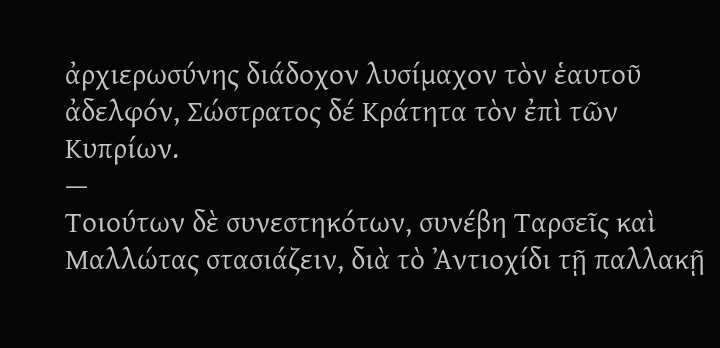ἀρχιερωσύνης διάδοχον λυσίμαχον τὸν ἑαυτοῦ ἀδελφόν, Σώστρατος δέ Κράτητα τὸν ἐπὶ τῶν Κυπρίων.
—
Τοιούτων δὲ συνεστηκότων, συνέβη Ταρσεῖς καὶ Μαλλώτας στασιάζειν, διὰ τὸ Ἀντιοχίδι τῇ παλλακῇ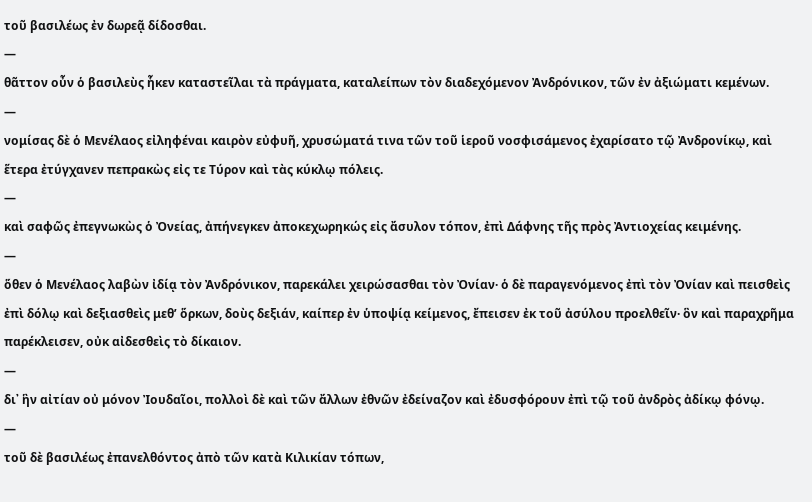τοῦ βασιλέως ἐν δωρεᾷ δίδοσθαι.
—
θᾶττον οὖν ὁ βασιλεὺς ἧκεν καταστεῖλαι τὰ πράγματα, καταλείπων τὸν διαδεχόμενον Ἀνδρόνικον, τῶν ἐν ἀξιώματι κεμένων.
—
νομίσας δὲ ὁ Μενέλαος εἰληφέναι καιρὸν εὐφυῆ, χρυσώματά τινα τῶν τοῦ ἱεροῦ νοσφισάμενος ἐχαρίσατο τῷ Ἀνδρονίκῳ, καὶ ἕτερα ἐτύγχανεν πεπρακὼς εἰς τε Τύρον καὶ τὰς κύκλῳ πόλεις.
—
καὶ σαφῶς ἐπεγνωκὼς ὁ Ὀνείας, ἀπήνεγκεν ἀποκεχωρηκώς εἰς ἄσυλον τόπον, ἐπὶ Δάφνης τῆς πρὸς Ἀντιοχείας κειμένης.
—
ὅθεν ὁ Μενέλαος λαβὼν ἰδίᾳ τὸν Ἀνδρόνικον, παρεκάλει χειρώσασθαι τὸν Ὀνίαν· ὁ δὲ παραγενόμενος ἐπὶ τὸν Ὀνίαν καὶ πεισθεὶς ἐπὶ δόλῳ καὶ δεξιασθεὶς μεθʼ ὅρκων, δοὺς δεξιάν, καίπερ ἐν ὑποψίᾳ κείμενος, ἔπεισεν ἐκ τοῦ ἀσύλου προελθεῖν· ὃν καὶ παραχρῆμα παρέκλεισεν, οὐκ αἰδεσθεὶς τὸ δίκαιον.
—
δι᾿ ἣν αἰτίαν οὐ μόνον Ἰουδαῖοι, πολλοὶ δὲ καὶ τῶν ἄλλων ἐθνῶν ἐδείναζον καὶ ἐδυσφόρουν ἐπὶ τῷ τοῦ ἀνδρὸς ἀδίκῳ φόνῳ.
—
τοῦ δὲ βασιλέως ἐπανελθόντος ἀπὸ τῶν κατὰ Κιλικίαν τόπων,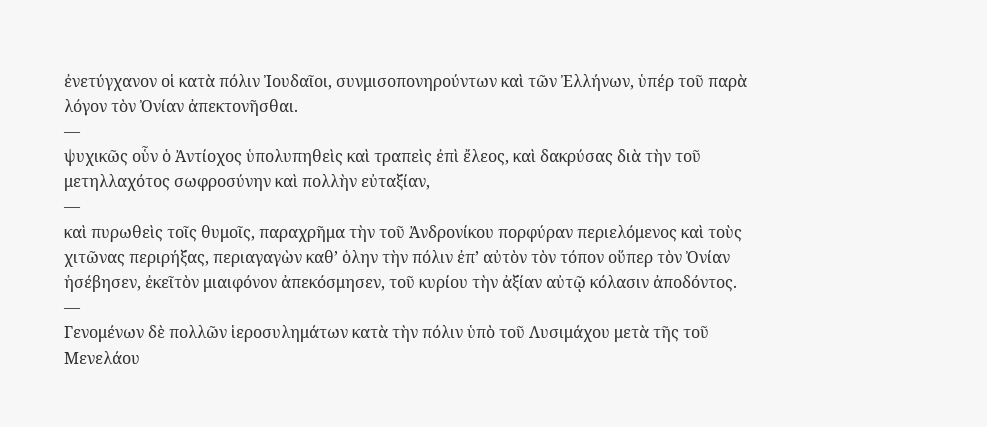ἐνετύγχανον οἱ κατὰ πόλιν Ἰουδαῖοι, συνμισοπονηρούντων καὶ τῶν Ἐλλήνων, ὑπέρ τοῦ παρὰ λόγον τὸν Ὀνίαν ἀπεκτονῆσθαι.
—
ψυχικῶς οὗν ὁ Ἀντίοχος ὑπολυπηθεὶς καὶ τραπεὶς ἐπὶ ἔλεος, καὶ δακρύσας διὰ τὴν τοῦ μετηλλαχότος σωφροσύνην καὶ πολλὴν εὐταξίαν,
—
καὶ πυρωθεὶς τοῖς θυμοῖς, παραχρῆμα τὴν τοῦ Ἀνδρονίκου πορφύραν περιελόμενος καὶ τοὺς χιτῶνας περιρήξας, περιαγαγὼν καθʼ ὁλην τὴν πόλιν ἐπʼ αὐτὸν τὸν τόπον οὕπερ τὸν Ὀνίαν ἠσέβησεν, ἐκεῖτὸν μιαιφόνον ἀπεκόσμησεν, τοῦ κυρίου τὴν ἀξίαν αὐτῷ κόλασιν ἀποδόντος.
—
Γενομένων δὲ πολλῶν ἱεροσυλημάτων κατὰ τὴν πόλιν ὑπὸ τοῦ Λυσιμάχου μετὰ τῆς τοῦ Μενελάου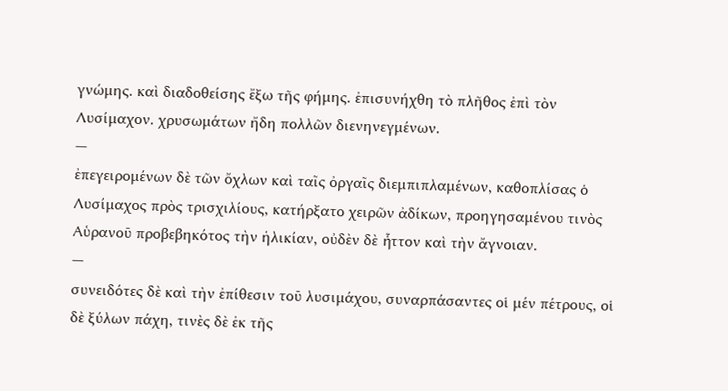γνώμης. καὶ διαδοθείσης ἔξω τῆς φήμης. ἐπισυνήχθη τὸ πλῆθος ἐπὶ τὸν Λυσίμαχον. χρυσωμάτων ἤδη πολλῶν διενηνεγμένων.
—
ἐπεγειρομένων δὲ τῶν ὄχλων καὶ ταῖς ὀργαῖς διεμπιπλαμένων, καθοπλίσας ὁ Λυσίμαχος πρὸς τρισχιλίους, κατήρξατο χειρῶν ἀδίκων, προηγησαμένου τινὸς Αὑρανοῦ προβεβηκότος τὴν ἡλικίαν, οὐδὲν δὲ ἧττον καὶ τὴν ἄγνοιαν.
—
συνειδότες δὲ καὶ τὴν ἐπίθεσιν τοῦ λυσιμάχου, συναρπάσαντες οἱ μέν πέτρους, οἱ δὲ ξύλων πάχη, τινὲς δὲ ἐκ τῆς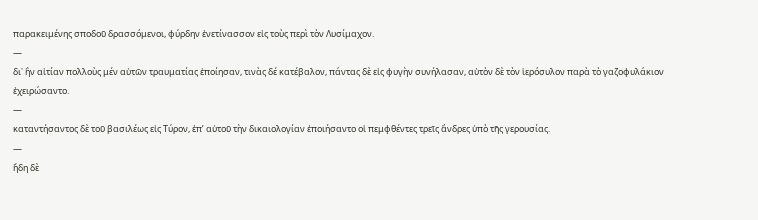παρακειμένης σποδοῦ δρασσόμενοι, φύρδην ἐνετίνασσον εἰς τοὺς περὶ τὸν Λυσίμαχον.
—
δι᾿ ἣν αἰτίαν πολλοὺς μέν αὐτῶν τραυματίας ἐποίησαν, τινὰς δέ κατέβαλον, πάντας δὲ εἰς φυγὴν συνήλασαν, αὐτὸν δὲ τὸν ἱερόσυλον παρὰ τὸ γαζοφυλάκιον ἐχειρώσαντο.
—
καταντήσαντος δὲ τοῦ βασιλέως εἰς Τύρον, ἐπʼ αὐτοῦ τὴν δικαιολογίαν ἐποιήσαντο οἱ πεμφθέντες τρεῖς ἄνδρες ὑπὸ τῆς γερουσίας.
—
ἤδη δὲ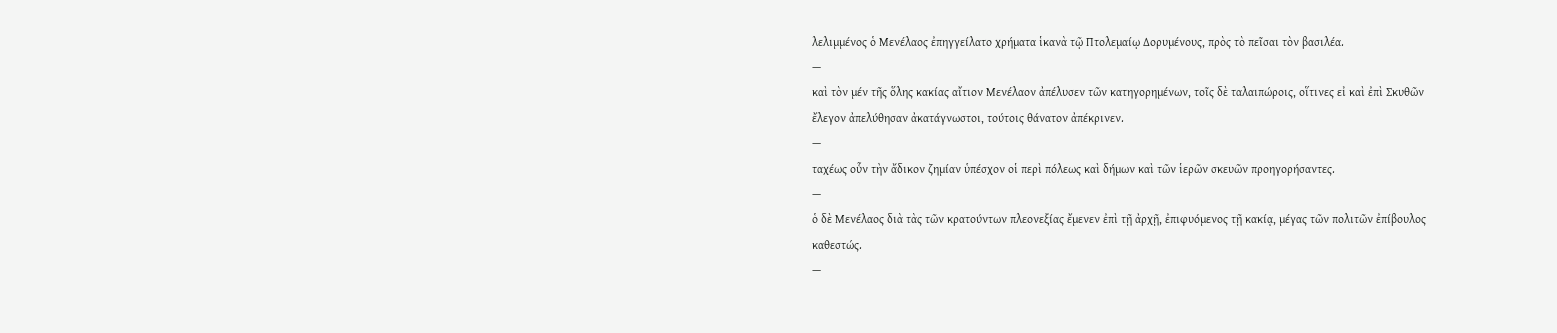λελιμμένος ὁ Μενέλαος ἐπηγγείλατο χρήματα ἱκανὰ τῷ Πτολεμαίῳ Δορυμένους, πρὸς τὸ πεῖσαι τὸν βασιλέα.
—
καὶ τὸν μέν τῆς ὅλης κακίας αἴτιον Μενέλαον ἀπέλυσεν τῶν κατηγορημένων, τοῖς δὲ ταλαιπώροις, οἵτινες εἰ καὶ ἐπὶ Σκυθῶν ἔλεγον ἀπελύθησαν ἀκατάγνωστοι, τούτοις θάνατον ἀπέκρινεν.
—
ταχέως οὗν τὴν ἄδικον ζημίαν ὑπέσχον οἱ περὶ πόλεως καὶ δήμων καὶ τῶν ἱερῶν σκευῶν προηγορήσαντες.
—
ὁ δὲ Μενέλαος διὰ τὰς τῶν κρατούντων πλεονεξίας ἔμενεν ἐπὶ τῇ ἀρχῇ, ἐπιφυόμενος τῇ κακίᾳ, μέγας τῶν πολιτῶν ἐπίβουλος καθεστώς.
—